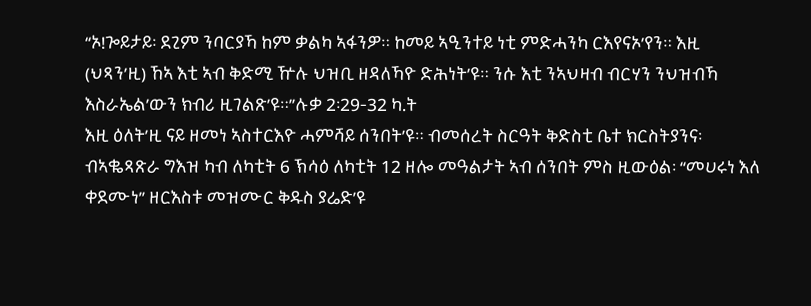“ኦ!ጐይታይ፡ ደጊም ንባርያኻ ከም ቃልካ ኣፋንዎ። ከመይ ኣዒንተይ ነቲ ምድሓንካ ርእየናኦ’የን። እዚ (ህጻን’ዚ) ኸኣ እቲ ኣብ ቅድሚ ዅሉ ህዝቢ ዘዳለኻዮ ድሕነት’ዩ። ንሱ እቲ ንኣህዛብ ብርሃን ንህዝብኻ እስራኤል’ውን ክብሪ ዚገልጽ’ዩ።”ሉቃ 2፡29-32 ካ.ት
እዚ ዕለት’ዚ ናይ ዘመነ ኣስተርእዮ ሓምሻይ ሰንበት’ዩ። ብመሰረት ስርዓት ቅድስቲ ቤተ ክርስትያንና፡ ብኣቈጻጽራ ግእዝ ካብ ለካቲት 6 ኽሳዕ ለካቲት 12 ዘሎ መዓልታት ኣብ ሰንበት ምስ ዚውዕል፡ “መሀሩነ እለ ቀደሙነ” ዘርእስቱ መዝሙር ቅዱስ ያሬድ’ዩ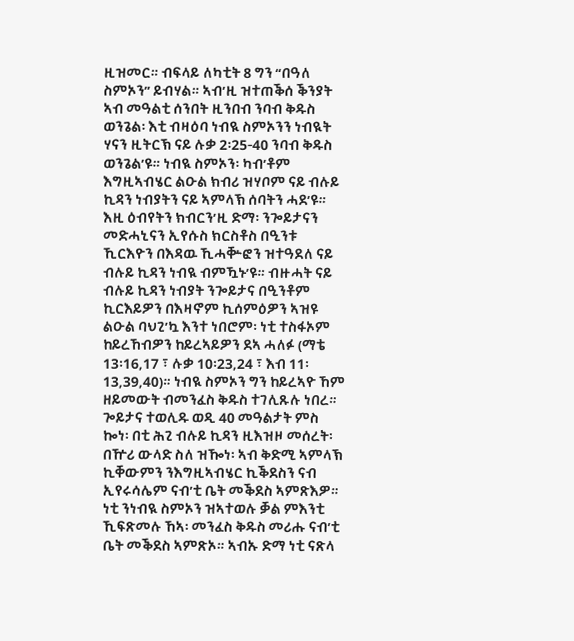ዚዝመር። ብፍላይ ለካቲት 8 ግን “በዓለ ስምኦን” ይብሃል። ኣብ’ዚ ዝተጠቕሰ ቕንያት ኣብ መዓልቲ ሰንበት ዚንበብ ንባብ ቅዱስ ወንጌል፡ እቲ ብዛዕባ ነብዪ ስምኦንን ነብዪት ሃናን ዚትርኽ ናይ ሉቃ 2፡25-40 ንባብ ቅዱስ ወንጌል’ዩ። ነብዪ ስምኦን፡ ካብ’ቶም እግዚኣብሄር ልዑል ክብሪ ዝሃቦም ናይ ብሉይ ኪዳን ነብያትን ናይ ኣምላኽ ሰባትን ሓደ’ዩ። እዚ ዕብየትን ክብርን’ዚ ድማ፡ ንጐይታናን መድሓኒናን ኢየሱስ ክርስቶስ በዒንቱ ኺርእዮን በእዳዉ ኺሓቝፎን ዝተዓደለ ናይ ብሉይ ኪዳን ነብዪ ብምዃኑ’ዩ። ብዙሓት ናይ ብሉይ ኪዳን ነብያት ንጐይታና በዒንቶም ኪርእይዎን በእዛኖም ኪሰምዕዎን ኣዝዩ ልዑል ባህጊ’ኳ እንተ ነበሮም፡ ነቲ ተስፋኦም ከይረኸብዎን ከይረኣይዎን ደኣ ሓለፉ (ማቴ 13፡16,17 ፣ ሉቃ 10፡23,24 ፣ እብ 11፡13,39,40)። ነብዪ ስምኦን ግን ከይረኣዮ ኸም ዘይመውት ብመንፈስ ቅዱስ ተገሊጹሉ ነበረ። ጐይታና ተወሊዱ ወዲ 40 መዓልታት ምስ ኰነ፡ በቲ ሕጊ ብሉይ ኪዳን ዚእዝዞ መሰረት፡ በዅሪ ውላድ ስለ ዝዀነ፡ ኣብ ቅድሚ ኣምላኽ ኪቐውምን ንእግዚኣብሄር ኪቕደስን ናብ ኢየሩሳሌም ናብ’ቲ ቤት መቕደስ ኣምጽእዎ። ነቲ ንነብዪ ስምኦን ዝኣተወሉ ቓል ምእንቲ ኺፍጽመሉ ኸኣ፡ መንፈስ ቅዱስ መሪሑ ናብ’ቲ ቤት መቕደስ ኣምጽኦ። ኣብኡ ድማ ነቲ ናጽላ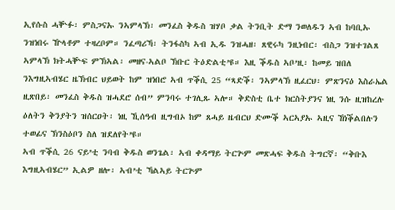ኢየሱስ ሓቝፉ፡ ምስጋናኡ ንኣምላኽ፡ መንፈስ ቅዱስ ዝሃቦ ቃል ትንቢት ድማ ንወለዱን ኣብ ከባቢኡ ንዝነበሩ ዅላቶም ተዛረቦም። ንፈጣሪኻ፡ ትንፋስካ ኣብ ኢዱ ንዝሓዘ፡ ጸዊሩካ ንዚነብር፡ ብስጋ ንዝተገልጸ ኣምላኽ ክትሓቝፍ ምኽኣል፡ መዘና-ኣልቦ ኽቡር ትዕድልቲ’ዩ። እዚ ቕዱስ ኣቦ’ዚ፡ ከመይ ዝበለ ንእግዚኣብሄር ዜኽብር ህይወት ከም ዝነበሮ ኣብ ጥቕሲ 25 “ጻድቕ፡ ንኣምላኽ ዚፈርህ፡ ምጽንናዕ እስራኤል ዚጽበይ፡ መንፈስ ቅዱስ ዝሓደሮ ሰብ” ምንባሩ ተገሊጹ ኣሎ። ቅድስቲ ቤተ ክርስትያንና ነዚ ንሱ ዚዝከረሉ ዕለትን ቅንያትን ዝሰርዐት፡ ነዚ ኺሰዓብ ዚግብኦ ከም ጸሓይ ዜብርህ ድሙቕ ኣርኣያኡ ኣዚና ኸነቕልበሉን ተወፊና ኽንስዕቦን ስለ ዝደለየት’ዩ።
ኣብ ጥቕሲ 26 ናይ’ቲ ንባብ ቅዱስ ወንጌል፡ ኣብ ቀዳማይ ትርጕም መጽሓፍ ቅዱስ ትግርኛ፡ “ቅቡእ እግዚኣብሄር” ኢልዎ ዘሎ፡ ኣብ’ቲ ኻልኣይ ትርጕም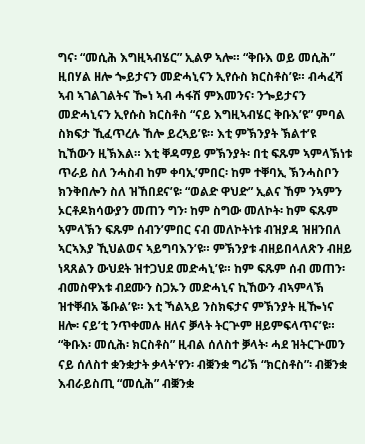ግና፡ “መሲሕ እግዚኣብሄር” ኢልዎ ኣሎ። “ቅቡእ ወይ መሲሕ” ዚበሃል ዘሎ ጐይታናን መድሓኒናን ኢየሱስ ክርስቶስ’ዩ። ብሓፈሻ ኣብ ኣገልገልትና ዀነ ኣብ ሓፋሽ ምእመንና፡ ንጐይታናን መድሓኒናን ኢየሱስ ክርስቶስ “ናይ እግዚኣብሄር ቅቡእ’ዩ” ምባል ስክፍታ ኺፈጥረሉ ኸሎ ይረኣይ’ዩ። እቲ ምኽንያት ኽልተ’ዩ ኪኸውን ዚኽእል። እቲ ቐዳማይ ምኽንያት፡ በቲ ፍጹም ኣምላኽነቱ ጥራይ ስለ ንሓስብ ከም ቀባኢ’ምበር፡ ከም ተቐባኢ ኽንሓስቦን ክንቅበሎን ስለ ዝኸበደና’ዩ፡ “ወልድ ዋህድ” ኢልና ኸም ንኣምን ኦርቶዶክሳውያን መጠን ግን፡ ከም ስግው መለኮት፡ ከም ፍጹም ኣምላኽን ፍጹም ሰብን’ምበር ናብ መለኮትነቱ ብዝያዳ ዝዘንበለ ኣርኣእያ ኺህልወና ኣይግባእን’ዩ። ምኽንያቱ ብዘይበላለጽን ብዘይ ነጻጸልን ውህደት ዝተጋህደ መድሓኒ’ዩ። ከም ፍጹም ሰብ መጠን፡ ብመስዋእቱ ብደሙን ስጋኡን መድሓኒና ኪኸውን ብኣምላኽ ዝተቐብአ ቕቡል’ዩ። እቲ ኻልኣይ ንስክፍታና ምኽንያት ዚዀነና ዘሎ፡ ናይ’ቲ ንጥቀመሉ ዘለና ቓላት ትርጕም ዘይምፍላጥና’ዩ። “ቅቡእ፡ መሲሕ፡ ክርስቶስ” ዚብል ሰለስተ ቓላት፡ ሓደ ዝትርጕመን ናይ ሰለስተ ቋንቋታት ቃላት’የን፡ ብቛንቋ ግሪኽ “ክርስቶስ”፡ ብቛንቋ እብራይስጢ “መሲሕ” ብቛንቋ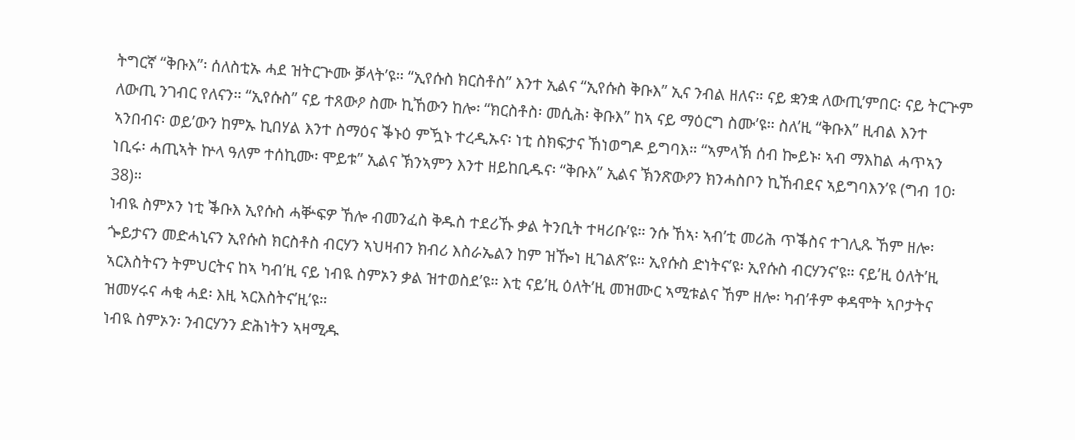ትግርኛ “ቅቡእ”፡ ሰለስቲኡ ሓደ ዝትርጕሙ ቓላት’ዩ። “ኢየሱስ ክርስቶስ” እንተ ኢልና “ኢየሱስ ቅቡእ” ኢና ንብል ዘለና። ናይ ቋንቋ ለውጢ’ምበር፡ ናይ ትርጕም ለውጢ ንገብር የለናን። “ኢየሱስ” ናይ ተጸውዖ ስሙ ኪኸውን ከሎ፡ “ክርስቶስ፡ መሲሕ፡ ቅቡእ” ከኣ ናይ ማዕርግ ስሙ’ዩ። ስለ’ዚ “ቅቡእ” ዚብል እንተ ኣንበብና፡ ወይ’ውን ከምኡ ኪበሃል እንተ ስማዕና ቕኑዕ ምዃኑ ተረዲኡና፡ ነቲ ስክፍታና ኸነወግዶ ይግባእ። “ኣምላኽ ሰብ ኰይኑ፡ ኣብ ማእከል ሓጥኣን ነቢሩ፡ ሓጢኣት ኵላ ዓለም ተሰኪሙ፡ ሞይቱ” ኢልና ኽንኣምን እንተ ዘይከቢዱና፡ “ቅቡእ” ኢልና ኽንጽውዖን ክንሓስቦን ኪኸብደና ኣይግባእን’ዩ (ግብ 10፡38)።
ነብዪ ስምኦን ነቲ ቕቡእ ኢየሱስ ሓቝፍዎ ኸሎ ብመንፈስ ቅዱስ ተደሪኹ ቃል ትንቢት ተዛሪቡ’ዩ። ንሱ ኸኣ፡ ኣብ’ቲ መሪሕ ጥቕስና ተገሊጹ ኸም ዘሎ፡ ጐይታናን መድሓኒናን ኢየሱስ ክርስቶስ ብርሃን ኣህዛብን ክብሪ እስራኤልን ከም ዝዀነ ዚገልጽ’ዩ። ኢየሱስ ድነትና’ዩ፡ ኢየሱስ ብርሃንና’ዩ። ናይ’ዚ ዕለት’ዚ ኣርእስትናን ትምህርትና ከኣ ካብ’ዚ ናይ ነብዪ ስምኦን ቃል ዝተወስደ’ዩ። እቲ ናይ’ዚ ዕለት’ዚ መዝሙር ኣሚቱልና ኸም ዘሎ፡ ካብ’ቶም ቀዳሞት ኣቦታትና ዝመሃሩና ሓቂ ሓደ፡ እዚ ኣርእስትና’ዚ’ዩ።
ነብዪ ስምኦን፡ ንብርሃንን ድሕነትን ኣዛሚዱ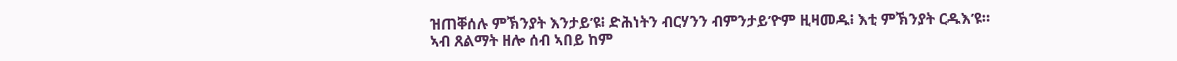ዝጠቐሰሉ ምኽንያት እንታይ’ዩ፧ ድሕነትን ብርሃንን ብምንታይ’ዮም ዚዛመዱ፧ እቲ ምኽንያት ርዱእ’ዩ። ኣብ ጸልማት ዘሎ ሰብ ኣበይ ከም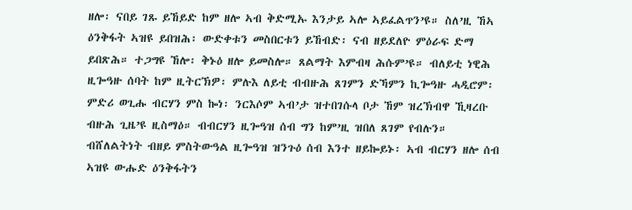ዘሎ፡ ናበይ ገጹ ይኸይድ ከም ዘሎ ኣብ ቅድሚኡ እንታይ ኣሎ ኣይፈልጥን’ዩ። ስለ’ዚ ኸኣ ዕንቅፋት ኣዝዩ ይበዝሕ፡ ውድቀቱን መስበርቱን ይኸብድ፡ ናብ ዘይደለዮ ምዕራፍ ድማ ይበጽሕ። ተጋግዩ ኸሎ፡ ቅኑዕ ዘሎ ይመስሎ። ጸልማት እምብዛ ሕሱም’ዩ። ብለይቲ ነዊሕ ዚጐዓዙ ሰባት ከም ዚትርኽዎ፡ ምሉእ ለይቲ ብብዙሕ ጸገምን ድኻምን ኪጐዓዙ ሓዲሮም፡ ምድሪ ወጊሑ ብርሃን ምስ ኰነ፡ ንርእሶም ኣብ’ታ ዝተበገሱላ ቦታ ኸም ዝረኽብዋ ኺዛረቡ ብዙሕ ጊዜ’ዩ ዚስማዕ። ብብርሃን ዚጐዓዝ ሰብ ግን ከም’ዚ ዝበለ ጸገም የብሉን። ብሸለልትነት ብዘይ ምስትውዓል ዚጐዓዝ ዝንጉዕ ሰብ እንተ ዘይኰይኑ፡ ኣብ ብርሃን ዘሎ ሰብ ኣዝዩ ውሑድ ዕንቅፋትን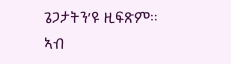ጌጋታትን’ዩ ዚፍጽም።
ኣብ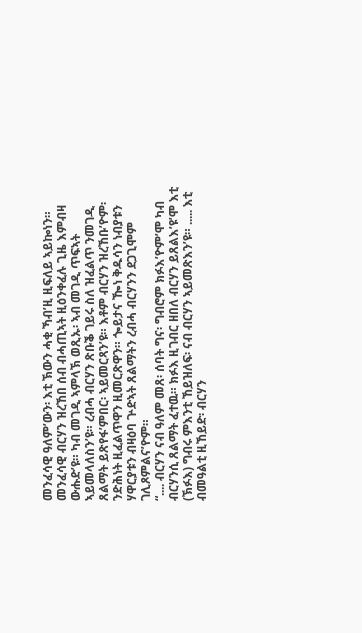መንፈሳዊ ዓለም’ውን፡ እቲ ኽውን ሓቂ ኻብ’ዚ ዚፍለይ ኣይኰነን። መንፈሳዊ ብርሃን ዝረኸበ ሰብ ብሓጢኣት ዚዕንቀፈሉ ጊዜ እምብዛ ውሑድ’ዩ። ካብ መገዲ ኣምላኽ ወጺኡ፡ ኣብ መገዲ ጥፍኣት ኣይመላለስን’ዩ። ረብሓ ብርሃን ጽቡቕ ገይሩ ስለ ዝፈልጥ ንመገዲ ጸልማት ይጽየፋ’ምበር፡ ኣይመርጻን’ዩ። እቶም ብርሃን ዝረኸቡ’ዮም፡ ንድሕነት ዚፈልጥዋን ዚመርጽዋን። ጐይታና ዀነ ቅዱሳን ነብያቱን ሃዋርያቱን ብዛዕባ ጕድኣት ጸልማትን ረብሓ ብርሃንን ደጋጊሞም ገሊጾምልና’ዮም።
“.... ብርሃን ናብ ዓለም መጸ፡ ሰባት ግና፡ ግብሮም ክፉእ’ዮም’ሞ ካብ ብርሃንሲ ጸልማት ፈተዉ። ክፉእ ዚገብር ዘበለ ብርሃን ይጸልእ’ዩ’ሞ እቲ (ኽፉእ) ግብሩ ምእንቲ ኸይዝለፍ፡ ናብ ብርሃን ኣይመጽእን’ዩ። ..... እቲ ብመዓልቲ ዚኸይድ፡ ብርሃን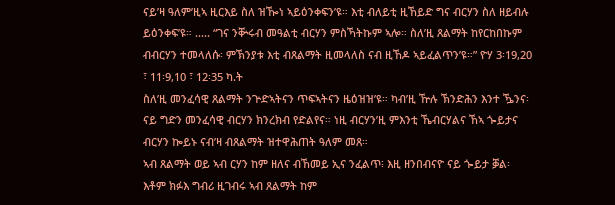ናይ’ዛ ዓለም’ዚኣ ዚርእይ ስለ ዝዀነ ኣይዕንቀፍን’ዩ። እቲ ብለይቲ ዚኸይድ ግና ብርሃን ስለ ዘይብሉ ይዕንቀፍ’ዩ። ..... “ገና ንቝሩብ መዓልቲ ብርሃን ምስኻትኩም ኣሎ። ስለ’ዚ ጸልማት ከየርከበኩም ብብርሃን ተመላለሱ፡ ምኽንያቱ እቲ ብጸልማት ዚመላለስ ናብ ዚኸዶ ኣይፈልጥን’ዩ።” ዮሃ 3፡19,20 ፣ 11፡9,10 ፣ 12፡35 ካ.ት
ስለ’ዚ መንፈሳዊ ጸልማት ንጕድኣትናን ጥፍኣትናን ዜዕዝዝ’ዩ። ካብ’ዚ ዅሉ ኽንድሕን እንተ ዄንና፡ ናይ ግድን መንፈሳዊ ብርሃን ክንረክብ የድልየና። ነዚ ብርሃን’ዚ ምእንቲ ኼብርሃልና ኸኣ ጐይታና ብርሃን ኰይኑ ናብ’ዛ ብጸልማት ዝተዋሕጠት ዓለም መጸ።
ኣብ ጸልማት ወይ ኣብ ርሃን ከም ዘለና ብኸመይ ኢና ንፈልጥ፧ እዚ ዘንበብናዮ ናይ ጐይታ ቓል፡ እቶም ክፉእ ግብሪ ዚገብሩ ኣብ ጸልማት ከም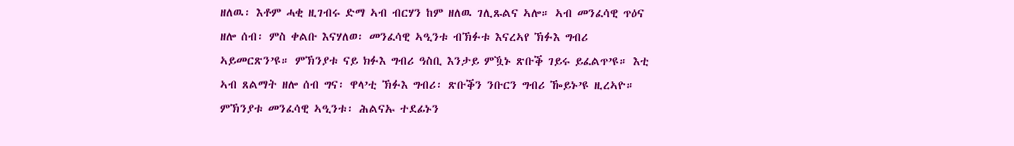ዘለዉ፡ እቶም ሓቂ ዚገብሩ ድማ ኣብ ብርሃን ከም ዘለዉ ገሊጹልና ኣሎ። ኣብ መንፈሳዊ ጥዕና ዘሎ ሰብ፡ ምስ ቀልቡ እናሃለወ፡ መንፈሳዊ ኣዒንቱ ብኽፉቱ እናረኣየ ኽፉእ ግብሪ ኣይመርጽን’ዩ። ምኽንያቱ ናይ ክፉእ ግብሪ ዓስቢ እንታይ ምዃኑ ጽቡቕ ገይሩ ይፈልጥ’ዩ። እቲ ኣብ ጸልማት ዘሎ ሰብ ግና፡ ዋላ’ቲ ኽፉእ ግብሪ፡ ጽቡቕን ንቡርን ግብሪ ዀይኑ’ዩ ዚረኣዮ። ምኽንያቱ መንፈሳዊ ኣዒንቱ፡ ሕልናኡ ተደፊኑን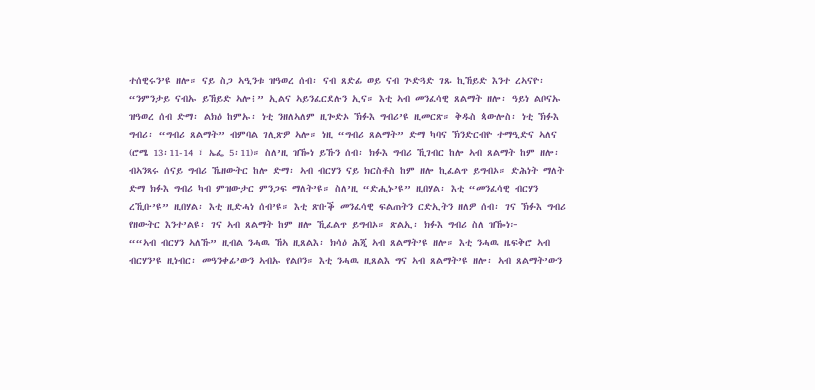ተሰዊሩን’ዩ ዘሎ። ናይ ስጋ ኣዒንቱ ዝዓወረ ሰብ፡ ናብ ጸድፊ ወይ ናብ ጕድጓድ ገጹ ኪኸይድ እንተ ረኣናዮ፡ “ንምንታይ ናብኡ ይኸይድ ኣሎ፧” ኢልና ኣይንፈርደሉን ኢና። እቲ ኣብ መንፈሳዊ ጸልማት ዘሎ፡ ዓይነ ልቦናኡ ዝዓወረ ሰብ ድማ፡ ልክዕ ከምኡ፡ ነቲ ንዘለኣለም ዚጐድኦ ኽፉእ ግብሪ’ዩ ዚመርጽ። ቅዱስ ጳውሎስ፡ ነቲ ኽፉእ ግብሪ፡ “ግብሪ ጸልማት” ብምባል ገሊጽዎ ኣሎ። ነዚ “ግብሪ ጸልማት” ድማ ካባና ኽንድርብዮ ተማዒድና ኣለና (ሮሜ 13፡11-14 ፣ ኤፌ 5፡11)። ስለ’ዚ ዝዀነ ይኹን ሰብ፡ ክፉእ ግብሪ ኺገብር ከሎ ኣብ ጸልማት ከም ዘሎ፡ ብኣንጻሩ ሰናይ ግብሪ ኼዘውትር ከሎ ድማ፡ ኣብ ብርሃን ናይ ክርስቶስ ከም ዘሎ ኪፈልጥ ይግብኦ። ድሕነት ማለት ድማ ክፉእ ግብሪ ካብ ምዝውታር ምንጋፍ ማለት’ዩ። ስለ’ዚ “ድሒኑ’ዩ” ዚበሃል፡ እቲ “መንፈሳዊ ብርሃን ረኺቡ’ዩ” ዚበሃል፡ እቲ ዚድሓነ ሰብ’ዩ። እቲ ጽቡቕ መንፈሳዊ ፍልጠትን ርድኢትን ዘለዎ ሰብ፡ ገና ኽፉእ ግብሪ የዘውትር እንተ’ልዩ፡ ገና ኣብ ጸልማት ከም ዘሎ ኺፈልጥ ይግብኦ። ጽልኢ፡ ክፉእ ግብሪ ስለ ዝዀነ፦
““ኣብ ብርሃን ኣለኹ” ዚብል ንሓዉ ኸኣ ዚጸልእ፡ ክሳዕ ሕጂ ኣብ ጸልማት’ዩ ዘሎ። እቲ ንሓዉ ዜፍቅሮ ኣብ ብርሃን’ዩ ዚነብር፡ መዓንቀፊ’ውን ኣብኡ የልቦን። እቲ ንሓዉ ዚጸልእ ግና ኣብ ጸልማት’ዩ ዘሎ፡ ኣብ ጸልማት’ውን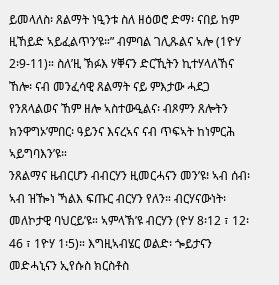ይመላለስ፡ ጸልማት ነዒንቱ ስለ ዘዕወሮ ድማ፡ ናበይ ከም ዚኸይድ ኣይፈልጥን’ዩ።” ብምባል ገሊጹልና ኣሎ (1ዮሃ 2፡9-11)። ስለ’ዚ ኽፉእ ሃቐናን ድርኺትን ኪተሃላለኸና ኸሎ፡ ናብ መንፈሳዊ ጸልማት ናይ ምእታው ሓደጋ የንጸላልወና ኸም ዘሎ ኣስተውዒልና፡ ብጾምን ጸሎትን ክንዋግኦ’ምበር፡ ዓይንና እናረኣና ናብ ጥፍኣት ከነምርሕ ኣይግባእን’ዩ።
ንጸልማና ዜብርሆን ብብርሃን ዚመርሓናን መን’ዩ፧ ኣብ ሰብ፡ ኣብ ዝዀነ ኻልእ ፍጡር ብርሃን የለን። ብርሃናውነት፡ መለኮታዊ ባህርይ’ዩ። ኣምላኽ’ዩ ብርሃን (ዮሃ 8፡12 ፣ 12፡46 ፣ 1ዮሃ 1፡5)። እግዚኣብሄር ወልድ፡ ጐይታናን መድሓኒናን ኢየሱስ ክርስቶስ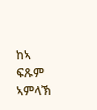ከኣ ፍጹም ኣምላኽ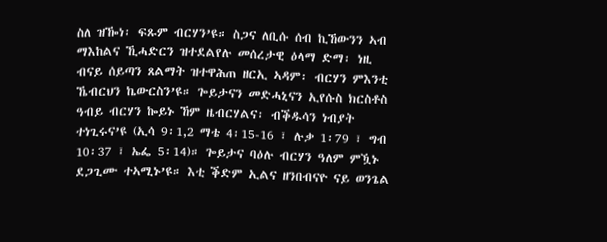ስለ ዝዀነ፡ ፍጹም ብርሃን’ዩ። ስጋና ለቢሱ ሰብ ኪኸውንን ኣብ ማእከልና ኺሓድርን ዝተደልየሉ መሰረታዊ ዕላማ ድማ፡ ነዚ ብናይ ሰይጣን ጸልማት ዝተዋሕጠ ዘርኢ ኣዳም፡ ብርሃን ምእንቲ ኼብርህን ኬውርስን’ዩ። ጐይታናን መድሓኒናን ኢየሱስ ክርስቶስ ዓብይ ብርሃን ኰይኑ ኸም ዜብርሃልና፡ ብቕዱሳን ነብያት ተነጊሩና’ዩ (ኢሳ 9፡1,2 ማቴ 4፡15-16 ፣ ሉቃ 1፡79 ፣ ግብ 10፡37 ፣ ኤፌ 5፡14)። ጐይታና ባዕሉ ብርሃን ዓለም ምዃኑ ደጋጊሙ ተኣሚኑ’ዩ። እቲ ቕድም ኢልና ዘንበብናዮ ናይ ወንጌል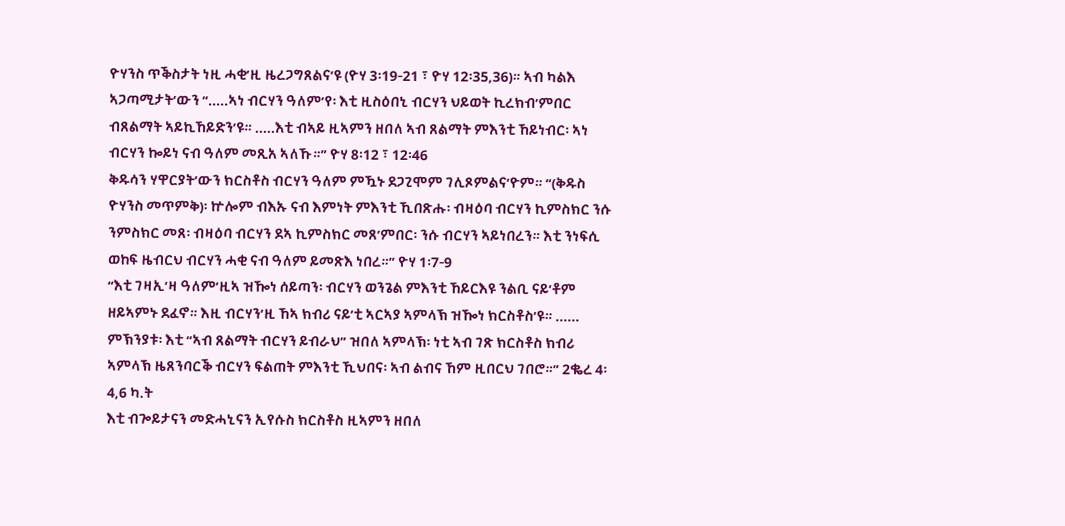ዮሃንስ ጥቕስታት ነዚ ሓቂ’ዚ ዜረጋግጸልና’ዩ (ዮሃ 3፡19-21 ፣ ዮሃ 12፡35,36)። ኣብ ካልእ ኣጋጣሚታት’ውን “.....ኣነ ብርሃን ዓለም’የ፡ እቲ ዚስዕበኒ ብርሃን ህይወት ኪረክብ’ምበር ብጸልማት ኣይኪኸይድን’ዩ። .....እቲ ብኣይ ዚኣምን ዘበለ ኣብ ጸልማት ምእንቲ ኸይነብር፡ ኣነ ብርሃን ኰይነ ናብ ዓለም መጺአ ኣለኹ።” ዮሃ 8፡12 ፣ 12፡46
ቅዱሳን ሃዋርያት’ውን ክርስቶስ ብርሃን ዓለም ምዃኑ ደጋጊሞም ገሊጾምልና’ዮም። “(ቅዱስ ዮሃንስ መጥምቅ)፡ ኵሎም ብእኡ ናብ እምነት ምእንቲ ኺበጽሑ፡ ብዛዕባ ብርሃን ኪምስክር ንሱ ንምስክር መጸ፡ ብዛዕባ ብርሃን ደኣ ኪምስክር መጸ’ምበር፡ ንሱ ብርሃን ኣይነበረን። እቲ ንነፍሲ ወከፍ ዜብርህ ብርሃን ሓቂ ናብ ዓለም ይመጽእ ነበረ።” ዮሃ 1፡7-9
“እቲ ገዛኢ’ዛ ዓለም’ዚኣ ዝዀነ ሰይጣን፡ ብርሃን ወንጌል ምእንቲ ኸይርእዩ ንልቢ ናይ’ቶም ዘይኣምኑ ደፈኖ። እዚ ብርሃን’ዚ ኸኣ ክብሪ ናይ’ቲ ኣርኣያ ኣምላኽ ዝዀነ ክርስቶስ’ዩ። ...... ምኽንያቱ፡ እቲ “ኣብ ጸልማት ብርሃን ይብራህ” ዝበለ ኣምላኽ፡ ነቲ ኣብ ገጽ ክርስቶስ ክብሪ ኣምላኽ ዜጸንባርቕ ብርሃን ፍልጠት ምእንቲ ኺህበና፡ ኣብ ልብና ኸም ዚበርህ ገበሮ።” 2ቈረ 4፡4,6 ካ.ት
እቲ ብጐይታናን መድሓኒናን ኢየሱስ ክርስቶስ ዚኣምን ዘበለ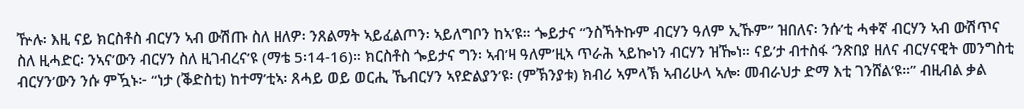ዅሉ፡ እዚ ናይ ክርስቶስ ብርሃን ኣብ ውሽጡ ስለ ዘለዎ፡ ንጸልማት ኣይፈልጦን፡ ኣይለግቦን ከኣ’ዩ። ጐይታና “ንስኻትኩም ብርሃን ዓለም ኢኹም” ዝበለና፡ ንሱ’ቲ ሓቀኛ ብርሃን ኣብ ውሽጥና ስለ ዚሓድር፡ ንኣና’ውን ብርሃን ስለ ዚገብረና’ዩ (ማቴ 5፡14-16)። ክርስቶስ ጐይታና ግን፡ ኣብ’ዛ ዓለም’ዚኣ ጥራሕ ኣይኰነን ብርሃን ዝዀነ። ናይ’ታ ብተስፋ ‘ንጽበያ ዘለና ብርሃናዊት መንግስቲ ብርሃን’ውን ንሱ ምዃኑ፦ “ነታ (ቕድስቲ) ከተማ’ቲኣ፡ ጸሓይ ወይ ወርሒ ኼብርሃን ኣየድልያን’ዩ፡ (ምኽንያቱ) ክብሪ ኣምላኽ ኣብሪሁላ ኣሎ፡ መብራህታ ድማ እቲ ገንሸል’ዩ።” ብዚብል ቃል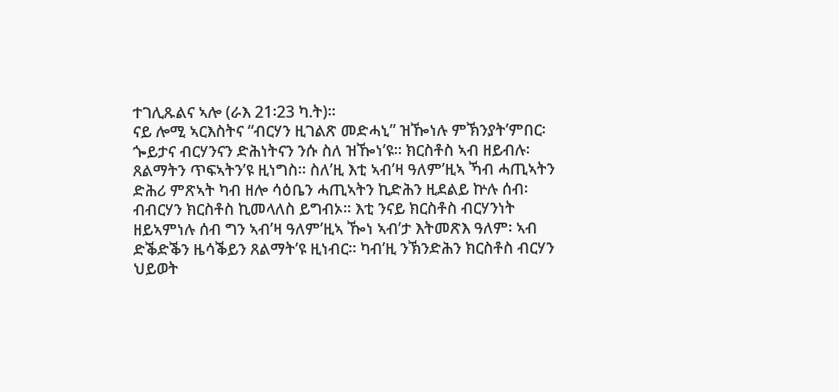ተገሊጹልና ኣሎ (ራእ 21፡23 ካ.ት)።
ናይ ሎሚ ኣርእስትና “ብርሃን ዚገልጽ መድሓኒ” ዝዀነሉ ምኽንያት’ምበር፡ ጐይታና ብርሃንናን ድሕነትናን ንሱ ስለ ዝዀነ’ዩ። ክርስቶስ ኣብ ዘይብሉ፡ ጸልማትን ጥፍኣትን’ዩ ዚነግስ። ስለ’ዚ እቲ ኣብ’ዛ ዓለም’ዚኣ ኻብ ሓጢኣትን ድሕሪ ምጽኣት ካብ ዘሎ ሳዕቤን ሓጢኣትን ኪድሕን ዚደልይ ኵሉ ሰብ፡ ብብርሃን ክርስቶስ ኪመላለስ ይግብኦ። እቲ ንናይ ክርስቶስ ብርሃንነት ዘይኣምነሉ ሰብ ግን ኣብ’ዛ ዓለም’ዚኣ ዀነ ኣብ’ታ እትመጽእ ዓለም፡ ኣብ ድቕድቕን ዜሳቕይን ጸልማት’ዩ ዚነብር። ካብ’ዚ ንኽንድሕን ክርስቶስ ብርሃን ህይወት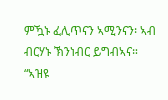ምዃኑ ፈሊጥናን ኣሚንናን፡ ኣብ ብርሃኑ ኽንነብር ይግብኣና።
“ኣዝዩ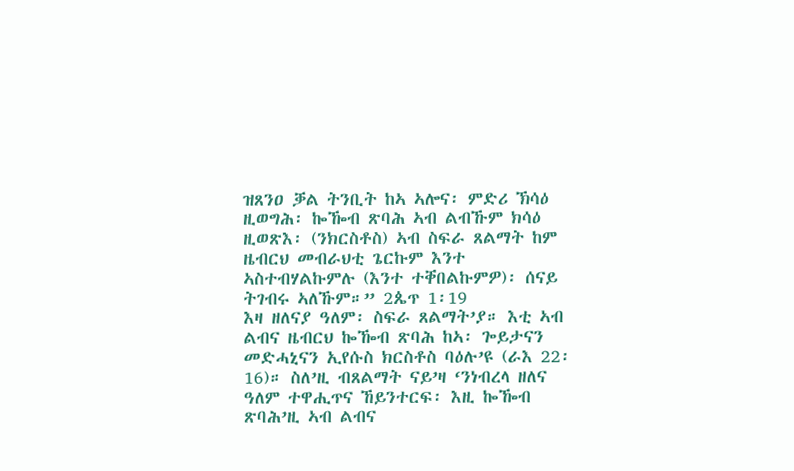ዝጸንዐ ቓል ትንቢት ከኣ ኣሎና፡ ምድሪ ኽሳዕ ዚወግሕ፡ ኰዀብ ጽባሕ ኣብ ልብኹም ክሳዕ ዚወጽእ፡ (ንክርስቶስ) ኣብ ስፍራ ጸልማት ከም ዜብርህ መብራህቲ ጌርኩም እንተ ኣስተብሃልኩምሉ (እንተ ተቐበልኩምዎ)፡ ሰናይ ትገብሩ ኣለኹም።” 2ጴጥ 1፡19
እዛ ዘለናያ ዓለም፡ ስፍራ ጸልማት’ያ። እቲ ኣብ ልብና ዜብርህ ኰዀብ ጽባሕ ከኣ፡ ጐይታናን መድሓኒናን ኢየሱስ ክርስቶስ ባዕሉ’ዩ (ራእ 22፡16)። ስለ’ዚ ብጸልማት ናይ’ዛ ‘ንነብረላ ዘለና ዓለም ተዋሒጥና ኸይንተርፍ፡ እዚ ኰዀብ ጽባሕ’ዚ ኣብ ልብና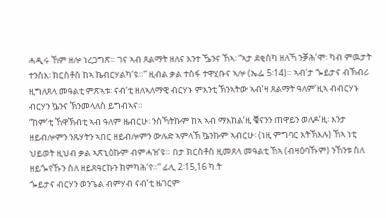ሓዲሩ ኸም ዘሎ ነረጋግጽ። ገና ኣብ ጸልማት ዘለና እንተ ዄንና ኸኣ፡ “ኣታ ደቂስካ ዘለኻ ንቓሕ’ሞ፡ ካብ ምዉታት ተንስእ፡ ክርስቶስ ከኣ ኬብርሃልካ’ዩ።” ዚብል ቃል ተስፋ ተዋሂቡና ኣሎ (ኤፌ 5፡14)። ኣብ’ታ ጐይታና ብኽብሪ ዚግለጸላ መዓልቲ ምጽኣቱ፡ ናብ’ቲ ዘለኣለማዊ ብርሃኑ ምእንቲ ኽንኣትው ኣብ’ዛ ጸልማት ዓለም’ዚኣ ብብርሃኑ ብርሃን ኴንና ኽንመላለስ ይግብኣና።
“ከም’ቲ ኸዋኽብቲ ኣብ ዓለም ዜብርሁ፡ ንስኻትኩም ከኣ ኣብ ማእከል’ዚ ቔናንን ጠዋይን ወለዶ’ዚ፡ እንታ ዘይብሎምን ንጹሃትን ኣበር ዘይብሎምን ውሉድ ኣምላኽ ኴንኩም ኣብርሁ፡ (ነዚ ምግባር እትኽእሉ) ኸኣ ነቲ ህይወት ዚህብ ቃል ኣጽኒዕኩም ብምሓዝ’ዩ። በታ ክርስቶስ ዚመጸላ መዓልቲ ኸኣ (ብዛዕባኹም) ንኸንቱ ስለ ዘይጐየኹን ስለ ዘይጸዓርኩን ክምካሕ’የ።” ፊሊ 2፡15,16 ካ.ት
ጐይታና ብርሃን ወንጌል ብምሃብ ናብ’ቲ ዜገርም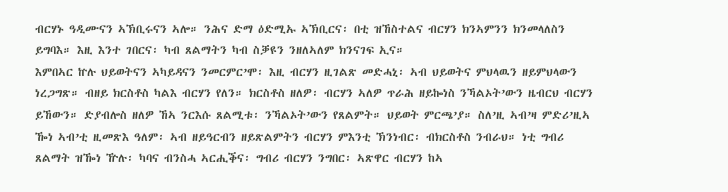ብርሃኑ ዓዲሙናን ኣኽቢሩናን ኣሎ። ንሕና ድማ ዕድሚኡ ኣኽቢርና፡ በቲ ዝኸስተልና ብርሃን ክንኣምንን ክንመላለስን ይግባእ። እዚ እንተ ገበርና፡ ካብ ጸልማትን ካብ ስቓዩን ንዘለኣለም ክንናገፍ ኢና።
እምበኣር ኵሉ ህይወትናን ኣካይዳናን ንመርምር’ሞ፡ እዚ ብርሃን ዚገልጽ መድሓኒ፡ ኣብ ህይወትና ምህላዉን ዘይምህላውን ነረጋግጽ። ብዘይ ክርስቶስ ካልእ ብርሃን የለን። ክርስቶስ ዘለዎ፡ ብርሃን ኣለዎ ጥራሕ ዘይኰነስ ንኻልኦት’ውን ዜብርህ ብርሃን ይኸውን። ድያብሎስ ዘለዎ ኸኣ ንርእሱ ጸልሚቱ፡ ንኻልኦት’ውን የጸልምት። ህይወት ምርጫ’ያ። ስለ’ዚ ኣብ’ዛ ምድሪ’ዚኣ ዀነ ኣብ’ቲ ዚመጽእ ዓለም፡ ኣብ ዘይዓርብን ዘይጽልምትን ብርሃን ምእንቲ ኽንነብር፡ ብክርስቶስ ንብራህ። ነቲ ግብሪ ጸልማት ዝዀነ ዅሉ፡ ካባና ብንስሓ ኣርሒቕና፡ ግብሪ ብርሃን ንግበር፡ ኣጽዋር ብርሃን ከኣ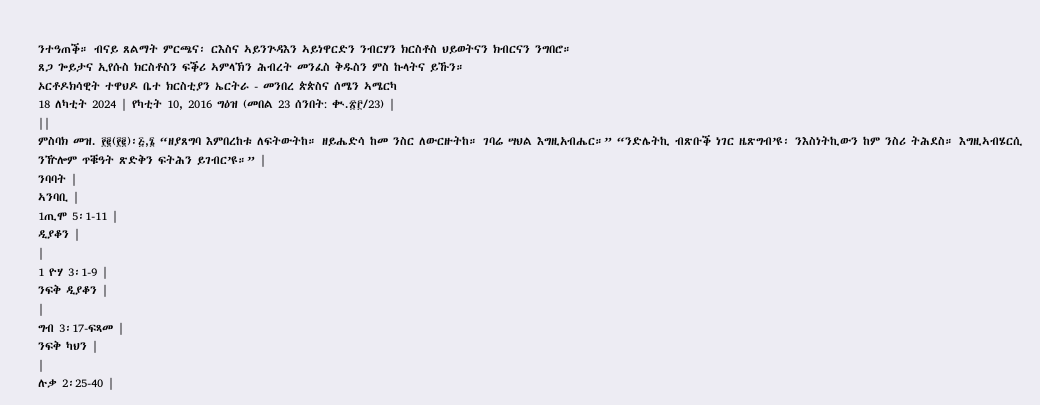ንተዓጠቕ። ብናይ ጸልማት ምርጫና፡ ርእስና ኣይንጕዳእን ኣይነዋርድን ንብርሃን ክርስቶስ ህይወትናን ክብርናን ንግበሮ።
ጸጋ ጐይታና ኢየሱስ ክርስቶስን ፍቕሪ ኣምላኽን ሕብረት መንፈስ ቅዱስን ምስ ኩላትና ይኹን።
ኦርቶዶክሳዊት ተዋህዶ ቤተ ክርስቲያን ኤርትራ - መንበረ ጵጵስና ሰሜን ኣሜርካ
18 ለካቲት 2024 | የካቲት 10, 2016 ግዕዝ (መበል 23 ሰንበት: ቊ.፳፫/23) |
||
ምስባክ መዝ. ፻፪(፻፪)፡፭,፮ “ዘያጸግባ እምበረከቱ ለፍትውትከ። ዘይሔድሳ ከመ ንስር ለውርዙትከ። ገባሬ ሣህል እግዚአብሔር።” “ንድሌትኪ ብጽቡቕ ነገር ዜጽግብ’ዩ፡ ንእስነትኪውን ከም ንስሪ ትሕደስ። እግዚኣብሄርሲ ንዅሎም ጥቑዓት ጽድቅን ፍትሕን ይገብር’ዩ።” |
ንባባት |
ኣንባቢ |
1ጢሞ 5፡1-11 |
ዲያቆን |
|
1 ዮሃ 3፡1-9 |
ንፍቅ ዲያቆን |
|
ግብ 3፡17-ፍጻመ |
ንፍቅ ካህን |
|
ሉቃ 2፡25-40 |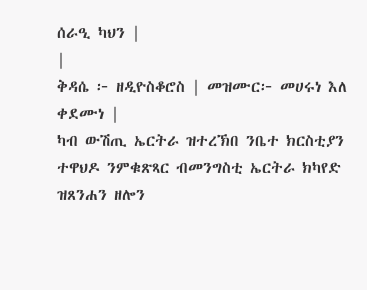ሰራዒ ካህን |
|
ቅዳሴ ፦ ዘዲዮስቆሮስ | መዝሙር፦ መሀሩነ እለ ቀደሙነ |
ካብ ውሽጢ ኤርትራ ዝተረኽበ ንቤተ ክርስቲያን ተዋህዶ ንምቁጽጻር ብመንግስቲ ኤርትራ ክካየድ ዝጸንሐን ዘሎን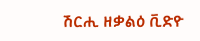ሽርሒ ዘቃልዕ ቪድዮ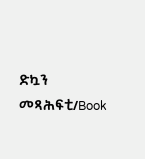ድኳን መጻሕፍቲ/Book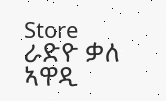Store
ራድዮ ቃለ ኣዋዲ